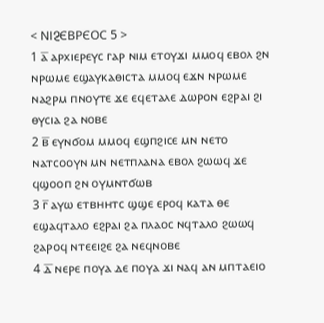< ⲚⲒⳈⲈⲂⲢⲈⲞⲤ 5 >
1 ⲁ̅ ⲁⲣⲭⲓⲉⲣⲉⲩⲥ ⲅⲁⲣ ⲛⲓⲙ ⲉⲧⲟⲩϫⲓ ⲙⲙⲟϥ ⲉⲃⲟⲗ ϩⲛ ⲛⲣⲱⲙⲉ ⲉϣⲁⲩⲕⲁⲑⲓⲥⲧⲁ ⲙⲙⲟϥ ⲉϫⲛ ⲛⲣⲱⲙⲉ ⲛⲁϩⲣⲙ ⲡⲛⲟⲩⲧⲉ ϫⲉ ⲉϥⲉⲧⲁⲗⲉ ⲇⲱⲣⲟⲛ ⲉϩⲣⲁⲓ ϩⲓ ⲑⲩⲥⲓⲁ ϩⲁ ⲛⲟⲃⲉ
2 ⲃ̅ ⲉⲩⲛϭⲟⲙ ⲙⲙⲟϥ ⲉϣⲡϩⲓⲥⲉ ⲙⲛ ⲛⲉⲧⲟ ⲛⲁⲧⲥⲟⲟⲩⲛ ⲙⲛ ⲛⲉⲧⲡⲗⲁⲛⲁ ⲉⲃⲟⲗ ϩⲱⲱϥ ϫⲉ ϥϣⲟⲟⲡ ϩⲛ ⲟⲩⲙⲛⲧϭⲱⲃ
3 ⲅ̅ ⲁⲩⲱ ⲉⲧⲃⲏⲏⲧⲥ ϣϣⲉ ⲉⲣⲟϥ ⲕⲁⲧⲁ ⲑⲉ ⲉϣⲁϥⲧⲁⲗⲟ ⲉϩⲣⲁⲓ ϩⲁ ⲡⲗⲁⲟⲥ ⲛϥⲧⲁⲗⲟ ϩⲱⲱϥ ϩⲁⲣⲟϥ ⲛⲧⲉⲉⲓϩⲉ ϩⲁ ⲛⲉϥⲛⲟⲃⲉ
4 ⲇ̅ ⲛⲉⲣⲉ ⲡⲟⲩⲁ ⲇⲉ ⲡⲟⲩⲁ ϫⲓ ⲛⲁϥ ⲁⲛ ⲙⲡⲧⲁⲉⲓⲟ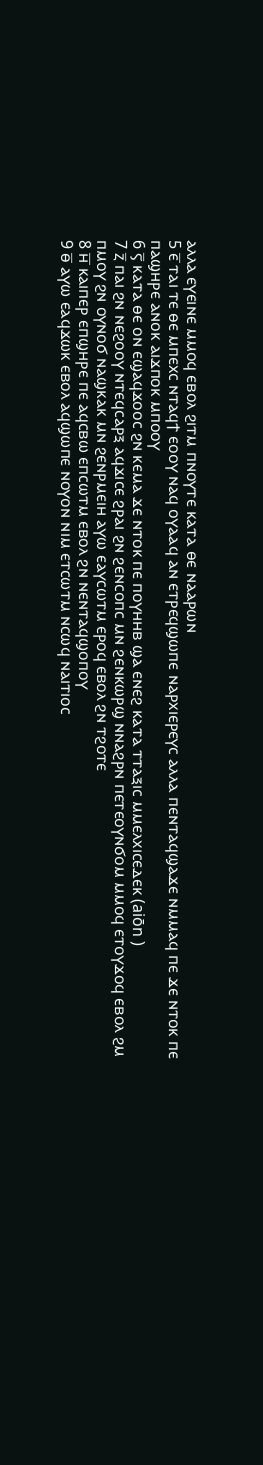ⲁⲗⲗⲁ ⲉⲩⲉⲓⲛⲉ ⲙⲙⲟϥ ⲉⲃⲟⲗ ϩⲓⲧⲙ ⲡⲛⲟⲩⲧⲉ ⲕⲁⲧⲁ ⲑⲉ ⲛⲁⲁⲣⲱⲛ
5 ⲉ̅ ⲧⲁⲓ ⲧⲉ ⲑⲉ ⲙⲡⲉⲭⲥ ⲛⲧⲁϥϯ ⲉⲟⲟⲩ ⲛⲁϥ ⲟⲩⲁⲁϥ ⲁⲛ ⲉⲧⲣⲉϥϣⲱⲡⲉ ⲛⲁⲣⲭⲓⲉⲣⲉⲩⲥ ⲁⲗⲗⲁ ⲡⲉⲛⲧⲁϥϣⲁϫⲉ ⲛⲙⲙⲁϥ ⲡⲉ ϫⲉ ⲛⲧⲟⲕ ⲡⲉ ⲡⲁϣⲏⲣⲉ ⲁⲛⲟⲕ ⲁⲓϫⲡⲟⲕ ⲙⲡⲟⲟⲩ
6 ⲋ̅ ⲕⲁⲧⲁ ⲑⲉ ⲟⲛ ⲉϣⲁϥϫⲟⲟⲥ ϩⲛ ⲕⲉⲙⲁ ϫⲉ ⲛⲧⲟⲕ ⲡⲉ ⲡⲟⲩⲏⲏⲃ ϣⲁ ⲉⲛⲉϩ ⲕⲁⲧⲁ ⲧⲧⲁⲝⲓⲥ ⲙⲙⲉⲗⲭⲓⲥⲉⲇⲉⲕ (aiōn )
7 ⲍ̅ ⲡⲁⲓ ϩⲛ ⲛⲉϩⲟⲟⲩ ⲛⲧⲉϥⲥⲁⲣⲝ ⲁϥϫⲓⲥⲉ ϩⲣⲁⲓ ϩⲛ ϩⲉⲛⲥⲟⲡⲥ ⲙⲛ ϩⲉⲛⲕⲱⲣϣ ⲛⲛⲁϩⲣⲛ ⲡⲉⲧⲉⲟⲩⲛϭⲟⲙ ⲙⲙⲟϥ ⲉⲧⲟⲩϫⲟϥ ⲉⲃⲟⲗ ϩⲙ ⲡⲙⲟⲩ ϩⲛ ⲟⲩⲛⲟϭ ⲛⲁϣⲕⲁⲕ ⲙⲛ ϩⲉⲛⲣⲙⲉⲓⲏ ⲁⲩⲱ ⲉⲁⲩⲥⲱⲧⲙ ⲉⲣⲟϥ ⲉⲃⲟⲗ ϩⲛ ⲧϩⲟⲧⲉ
8 ⲏ̅ ⲕⲁⲓⲡⲉⲣ ⲉⲡϣⲏⲣⲉ ⲡⲉ ⲁϥⲥⲃⲱ ⲉⲡⲥⲱⲧⲙ ⲉⲃⲟⲗ ϩⲛ ⲛⲉⲛⲧⲁϥϣⲟⲡⲟⲩ
9 ⲑ̅ ⲁⲩⲱ ⲉⲁϥϫⲱⲕ ⲉⲃⲟⲗ ⲁϥϣⲱⲡⲉ ⲛⲟⲩⲟⲛ ⲛⲓⲙ ⲉⲧⲥⲱⲧⲙ ⲛⲥⲱϥ ⲛⲁⲓⲧⲓⲟⲥ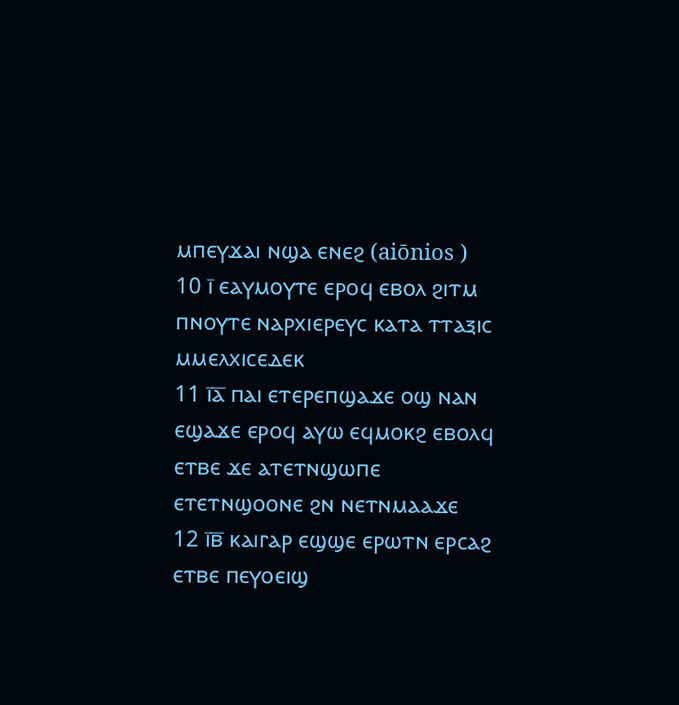ⲙⲡⲉⲩϫⲁⲓ ⲛϣⲁ ⲉⲛⲉϩ (aiōnios )
10 ⲓ̅ ⲉⲁⲩⲙⲟⲩⲧⲉ ⲉⲣⲟϥ ⲉⲃⲟⲗ ϩⲓⲧⲙ ⲡⲛⲟⲩⲧⲉ ⲛⲁⲣⲭⲓⲉⲣⲉⲩⲥ ⲕⲁⲧⲁ ⲧⲧⲁⲝⲓⲥ ⲙⲙⲉⲗⲭⲓⲥⲉⲇⲉⲕ
11 ⲓ̅ⲁ̅ ⲡⲁⲓ ⲉⲧⲉⲣⲉⲡϣⲁϫⲉ ⲟϣ ⲛⲁⲛ ⲉϣⲁϫⲉ ⲉⲣⲟϥ ⲁⲩⲱ ⲉϥⲙⲟⲕϩ ⲉⲃⲟⲗϥ ⲉⲧⲃⲉ ϫⲉ ⲁⲧⲉⲧⲛϣⲱⲡⲉ ⲉⲧⲉⲧⲛϣⲟⲟⲛⲉ ϩⲛ ⲛⲉⲧⲛⲙⲁⲁϫⲉ
12 ⲓ̅ⲃ̅ ⲕⲁⲓⲅⲁⲣ ⲉϣϣⲉ ⲉⲣⲱⲧⲛ ⲉⲣⲥⲁϩ ⲉⲧⲃⲉ ⲡⲉⲩⲟⲉⲓϣ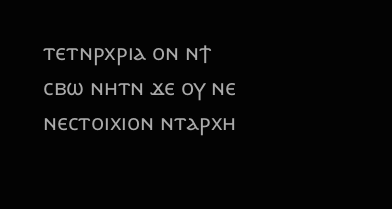ⲧⲉⲧⲛⲣⲭⲣⲓⲁ ⲟⲛ ⲛϯ ⲥⲃⲱ ⲛⲏⲧⲛ ϫⲉ ⲟⲩ ⲛⲉ ⲛⲉⲥⲧⲟⲓⲭⲓⲟⲛ ⲛⲧⲁⲣⲭⲏ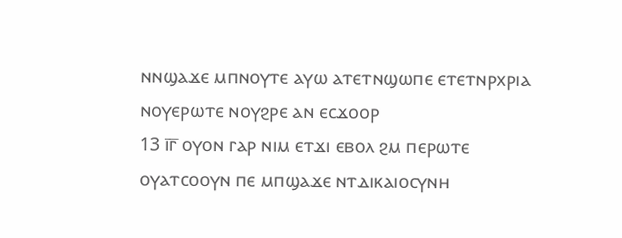ⲛⲛϣⲁϫⲉ ⲙⲡⲛⲟⲩⲧⲉ ⲁⲩⲱ ⲁⲧⲉⲧⲛϣⲱⲡⲉ ⲉⲧⲉⲧⲛⲣⲭⲣⲓⲁ ⲛⲟⲩⲉⲣⲱⲧⲉ ⲛⲟⲩϩⲣⲉ ⲁⲛ ⲉⲥϫⲟⲟⲣ
13 ⲓ̅ⲅ̅ ⲟⲩⲟⲛ ⲅⲁⲣ ⲛⲓⲙ ⲉⲧϫⲓ ⲉⲃⲟⲗ ϩⲙ ⲡⲉⲣⲱⲧⲉ ⲟⲩⲁⲧⲥⲟⲟⲩⲛ ⲡⲉ ⲙⲡϣⲁϫⲉ ⲛⲧⲇⲓⲕⲁⲓⲟⲥⲩⲛⲏ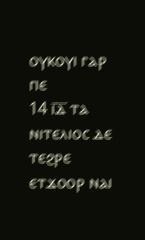ⲟⲩⲕⲟⲩⲓ ⲅⲁⲣ ⲡⲉ
14 ⲓ̅ⲇ̅ ⲧⲁ ⲛⲓⲧⲉⲗⲓⲟⲥ ⲇⲉ ⲧⲉϩⲣⲉ ⲉⲧϫⲟⲟⲣ ⲛⲁⲓ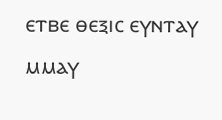ⲉⲧⲃⲉ ⲑⲉⲝⲓⲥ ⲉⲩⲛⲧⲁⲩ ⲙⲙⲁⲩ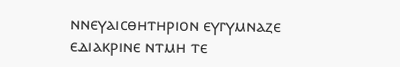ⲛⲛⲉⲩⲁⲓⲥⲑⲏⲧⲏⲣⲓⲟⲛ ⲉⲩⲅⲩⲙⲛⲁⲍⲉ ⲉⲇⲓⲁⲕⲣⲓⲛⲉ ⲛⲧⲙⲏ ⲧⲉ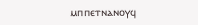ⲙⲡⲡⲉⲧⲛⲁⲛⲟⲩϥ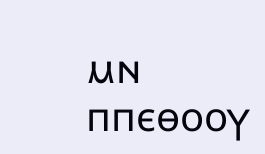ⲙⲛ ⲡⲡⲉⲑⲟⲟⲩ